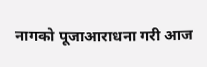नागको पूजाआराधना गरी आज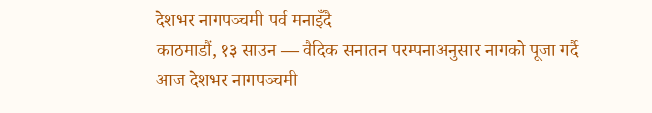देशभर नागपञ्चमी पर्व मनाइँदै
काठमाडौं, १३ साउन — वैदिक सनातन परम्पनाअनुसार नागको पूजा गर्दै आज देशभर नागपञ्चमी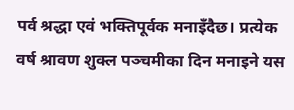पर्व श्रद्धा एवं भक्तिपूर्वक मनाइँदैछ। प्रत्येक वर्ष श्रावण शुक्ल पञ्चमीका दिन मनाइने यस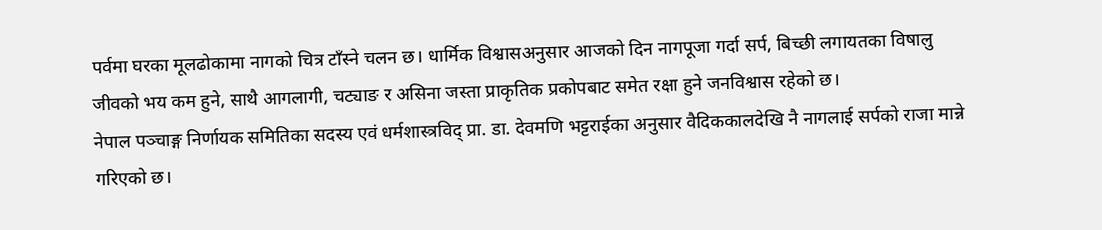पर्वमा घरका मूलढोकामा नागको चित्र टाँस्ने चलन छ। धार्मिक विश्वासअनुसार आजको दिन नागपूजा गर्दा सर्प, बिच्छी लगायतका विषालु जीवको भय कम हुने, साथै आगलागी, चट्याङ र असिना जस्ता प्राकृतिक प्रकोपबाट समेत रक्षा हुने जनविश्वास रहेको छ।
नेपाल पञ्चाङ्ग निर्णायक समितिका सदस्य एवं धर्मशास्त्रविद् प्रा. डा. देवमणि भट्टराईका अनुसार वैदिककालदेखि नै नागलाई सर्पको राजा मान्ने गरिएको छ।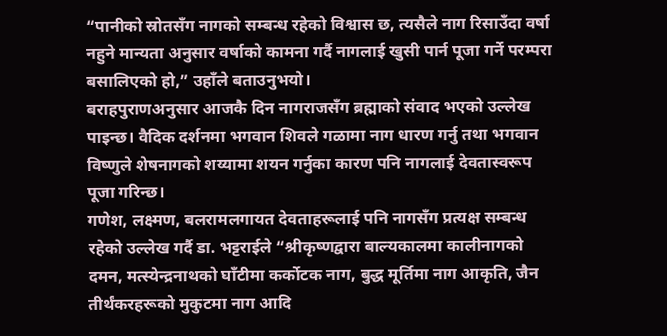“पानीको स्रोतसँग नागको सम्बन्ध रहेको विश्वास छ, त्यसैले नाग रिसाउँदा वर्षा नहुने मान्यता अनुसार वर्षाको कामना गर्दै नागलाई खुसी पार्न पूजा गर्ने परम्परा बसालिएको हो,” उहाँले बताउनुभयो।
बराहपुराणअनुसार आजकै दिन नागराजसँग ब्रह्माको संवाद भएको उल्लेख पाइन्छ। वैदिक दर्शनमा भगवान शिवले गळामा नाग धारण गर्नु तथा भगवान विष्णुले शेषनागको शय्यामा शयन गर्नुका कारण पनि नागलाई देवतास्वरूप पूजा गरिन्छ।
गणेश, लक्ष्मण, बलरामलगायत देवताहरूलाई पनि नागसँग प्रत्यक्ष सम्बन्ध रहेको उल्लेख गर्दै डा. भट्टराईले “श्रीकृष्णद्वारा बाल्यकालमा कालीनागको दमन, मत्स्येन्द्रनाथको घाँटीमा कर्कोटक नाग, बुद्ध मूर्तिमा नाग आकृति, जैन तीर्थंकरहरूको मुकुटमा नाग आदि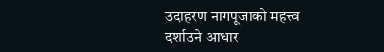उदाहरण नागपूजाको महत्त्व दर्शाउने आधार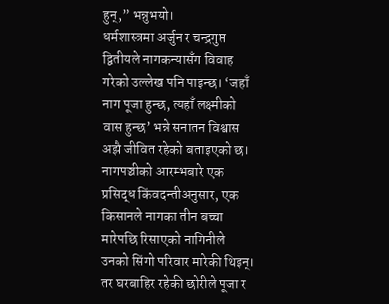हुन्,” भन्नुभयो।
धर्मशास्त्रमा अर्जुन र चन्द्रगुप्त द्वितीयले नागकन्यासँग विवाह गरेको उल्लेख पनि पाइन्छ। ‘जहाँ नाग पूजा हुन्छ, त्यहाँ लक्ष्मीको वास हुन्छ’ भन्ने सनातन विश्वास अझै जीवित रहेको बताइएको छ।
नागपञ्चीको आरम्भबारे एक प्रसिद्ध किंवदन्तीअनुसार, एक किसानले नागका तीन बच्चा मारेपछि रिसाएको नागिनीले उनको सिंगो परिवार मारेकी थिइन्। तर घरबाहिर रहेकी छोरीले पूजा र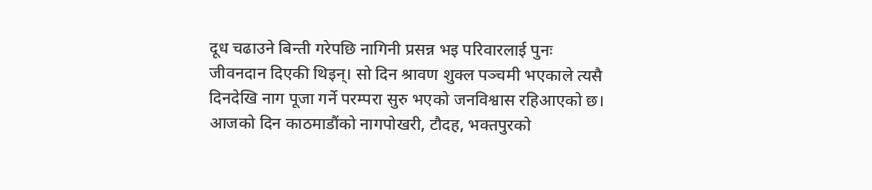दूध चढाउने बिन्ती गरेपछि नागिनी प्रसन्न भइ परिवारलाई पुनः जीवनदान दिएकी थिइन्। सो दिन श्रावण शुक्ल पञ्चमी भएकाले त्यसै दिनदेखि नाग पूजा गर्ने परम्परा सुरु भएको जनविश्वास रहिआएको छ।
आजको दिन काठमाडौंको नागपोखरी, टौदह, भक्तपुरको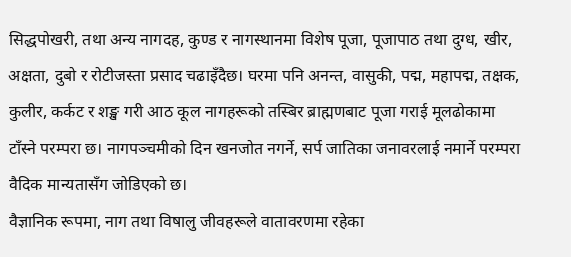सिद्धपोखरी, तथा अन्य नागदह, कुण्ड र नागस्थानमा विशेष पूजा, पूजापाठ तथा दुग्ध, खीर, अक्षता, दुबो र रोटीजस्ता प्रसाद चढाइँदैछ। घरमा पनि अनन्त, वासुकी, पद्म, महापद्म, तक्षक, कुलीर, कर्कट र शङ्ख गरी आठ कूल नागहरूको तस्बिर ब्राह्मणबाट पूजा गराई मूलढोकामा टाँस्ने परम्परा छ। नागपञ्चमीको दिन खनजोत नगर्ने, सर्प जातिका जनावरलाई नमार्ने परम्परा वैदिक मान्यतासँग जोडिएको छ।
वैज्ञानिक रूपमा, नाग तथा विषालु जीवहरूले वातावरणमा रहेका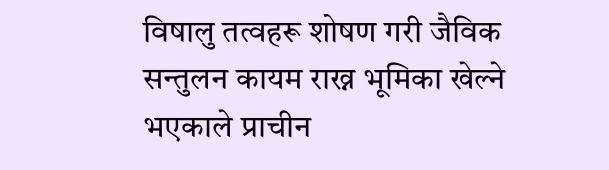विषालु तत्वहरू शोषण गरी जैविक सन्तुलन कायम राख्न भूमिका खेल्ने भएकाले प्राचीन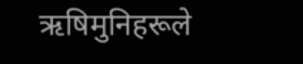ऋषिमुनिहरूले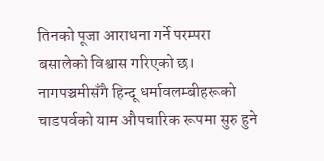तिनको पूजा आराधना गर्ने परम्परा बसालेको विश्वास गरिएको छ। नागपञ्चमीसँगै हिन्दू धर्मावलम्बीहरूको चाडपर्वको याम औपचारिक रूपमा सुरु हुने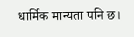धार्मिक मान्यता पनि छ।